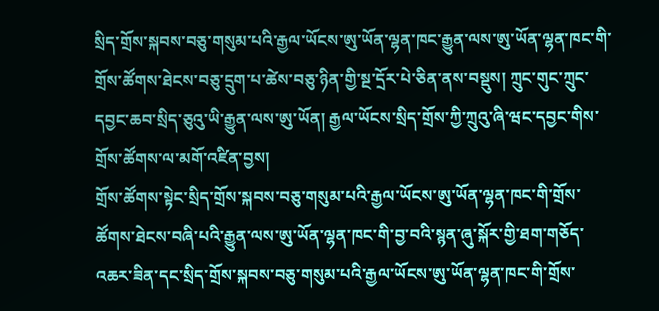སྲིད་གྲོས་སྐབས་བཅུ་གསུམ་པའི་རྒྱལ་ཡོངས་ཨུ་ཡོན་ལྷན་ཁང་རྒྱུན་ལས་ཨུ་ཡོན་ལྷན་ཁང་གི་གྲོས་ཚོགས་ཐེངས་བཅུ་དྲུག་པ་ཚེས་བཅུ་ཉིན་གྱི་སྔ་དྲོར་པེ་ཅིན་ནས་བསྡུས། ཀྲུང་གུང་ཀྲུང་དབྱང་ཆབ་སྲིད་ཅུའུ་ཡི་རྒྱུན་ལས་ཨུ་ཡོན། རྒྱལ་ཡོངས་སྲིད་གྲོས་ཀྱི་ཀྲུའུ་ཞི་ཝང་དབྱང་གིས་གྲོས་ཚོགས་ལ་མགོ་འཛིན་བྱས།
གྲོས་ཚོགས་སྟེང་སྲིད་གྲོས་སྐབས་བཅུ་གསུམ་པའི་རྒྱལ་ཡོངས་ཨུ་ཡོན་ལྷན་ཁང་གི་གྲོས་ཚོགས་ཐེངས་བཞི་པའི་རྒྱུན་ལས་ཨུ་ཡོན་ལྷན་ཁང་གི་བྱ་བའི་སྙན་ཞུ་སྐོར་གྱི་ཐག་གཅོད་འཆར་ཟིན་དང་སྲིད་གྲོས་སྐབས་བཅུ་གསུམ་པའི་རྒྱལ་ཡོངས་ཨུ་ཡོན་ལྷན་ཁང་གི་གྲོས་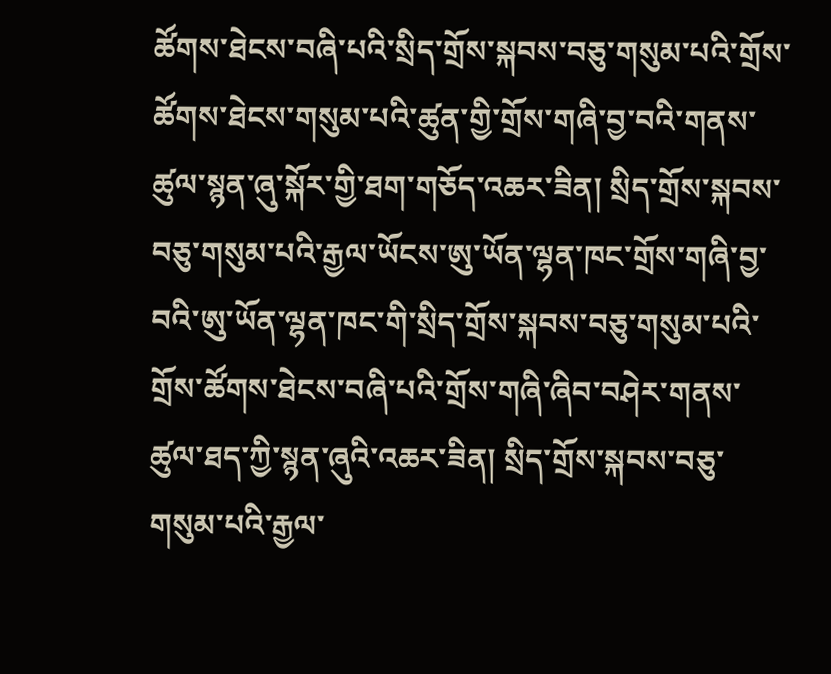ཚོགས་ཐེངས་བཞི་པའི་སྲིད་གྲོས་སྐབས་བཅུ་གསུམ་པའི་གྲོས་ཚོགས་ཐེངས་གསུམ་པའི་ཚུན་གྱི་གྲོས་གཞི་བྱ་བའི་གནས་ཚུལ་སྙན་ཞུ་སྐོར་གྱི་ཐག་གཅོད་འཆར་ཟིན། སྲིད་གྲོས་སྐབས་བཅུ་གསུམ་པའི་རྒྱལ་ཡོངས་ཨུ་ཡོན་ལྷན་ཁང་གྲོས་གཞི་བྱ་བའི་ཨུ་ཡོན་ལྷན་ཁང་གི་སྲིད་གྲོས་སྐབས་བཅུ་གསུམ་པའི་གྲོས་ཚོགས་ཐེངས་བཞི་པའི་གྲོས་གཞི་ཞིབ་བཤེར་གནས་ཚུལ་ཐད་ཀྱི་སྙན་ཞུའི་འཆར་ཟིན། སྲིད་གྲོས་སྐབས་བཅུ་གསུམ་པའི་རྒྱལ་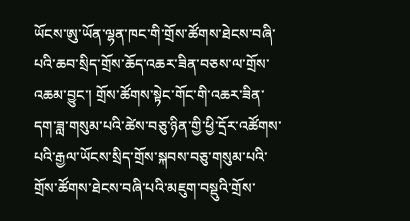ཡོངས་ཨུ་ཡོན་ལྷན་ཁང་གི་གྲོས་ཚོགས་ཐེངས་བཞི་པའི་ཆབ་སྲིད་གྲོས་ཆོད་འཆར་ཟིན་བཅས་ལ་གྲོས་འཆམ་བྱུང་། གྲོས་ཚོགས་སྟེང་གོང་གི་འཆར་ཟིན་དག་ཟླ་གསུམ་པའི་ཚེས་བཅུ་ཉིན་གྱི་ཕྱི་དྲོར་འཚོགས་པའི་རྒྱལ་ཡོངས་སྲིད་གྲོས་སྐབས་བཅུ་གསུམ་པའི་གྲོས་ཚོགས་ཐེངས་བཞི་པའི་མཇུག་བསྡུའི་གྲོས་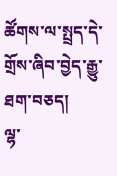ཚོགས་ལ་སྤྲད་དེ་གྲོས་ཞིབ་བྱེད་རྒྱུ་ཐག་བཅད།
ལྷ་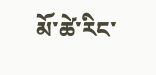མོ་ཚེ་རིང་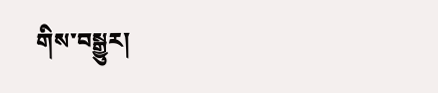གིས་བསྒྱུར།